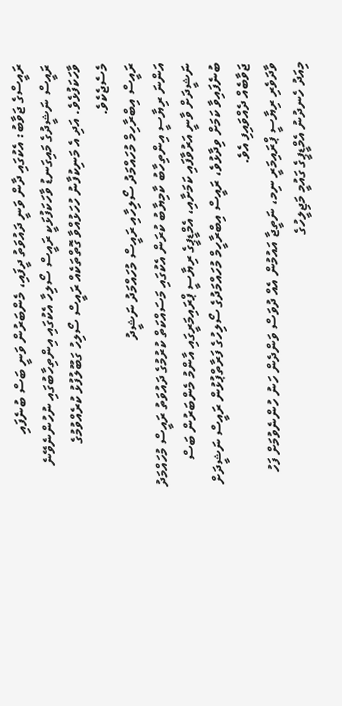ރައީސްގެ ޖަވާބު: އެކުގައި ދާން ވަނީ ދައުވަތު ދީފައި، މެންބަރުން ވަނީ ބަސް ބުނެފައި
ރައީސް ނަޝީދުގެ މައިގަނޑު ވާހަކަފުޅަކީ ރައީސް ސޯލިހާ އެކުގައި އިންތިހާބުގައި ނުހުންނެވޭނެ ވާހަކަފުޅެވެ. އަދި އެ މަނިކުފާނު ހުހަޅުއްވާ ގޮތްތަކެއް ރައީސް ސޯލިހު ގަބޫލުފުޅު ކުރެއްވުމުގެ މެސެޖެކެވެ.
ރައީސް އިބްރާހިމް މުހައްމަދު ސޯލިހާއި ރައީސް މުހައްމަދު ނަޝީދު
އަންނަ ރިޔާސީ އިންތިހާބު ކާމިޔާބު ކުރަން އެކުގައި މަސައްކަތް ކުރުމުގެ ދައުވަތު ރައީސް މުހައްމަދު ނަޝީދަށް ވާނީ އަރުވާފައި ކަމަށާއި، އެމްޑީޕީގެ ރިޔާސީ ޕްރައިމަރީގައި އާންމު މެންބަރުން ބަސް ބުނެފައިވާ ކަމަށް ވިދާޅުވެ، ރައީސް އިބްރާހީމް މުހައްމަދުގެ ސޯލިހުގެ ފަރާތްޕުޅުން ރައީސް ނަޝީދަށް ޖަވާބެއް ދެއްވައިފި އެވެ.
ވާދަވެރި ރިޔާސީ ޕްރައިމަރީ ނިމ، ނަތީޖާ އައުމުން އެއް ދުވަސް ވަންދެން ހަނު ހުންނެވުމަށް ފަހު މިއަދު ހެނދުނު އެމްޑީޕީގެ ގައުމީ މަޖިލީހުގެ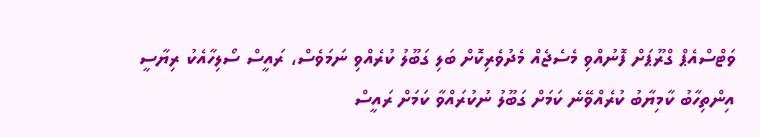ވަޓްސްއެޕް ގްރޫޕަށް ފޮނުއްވި މެސެޖެއް މެދުވެރިކޮށް ބަލި ގަބޫލު ކުރެއްވި ނަމަވެސް، ރައީސް ސޯލިހާއެކު ރިޔާސީ އިންތިހާބު ކާމިޔާބު ކުރެއްވޭނެ ކަމަށް ގަބޫލު ނުކުރައްވާ ކަމަށް ރައީސް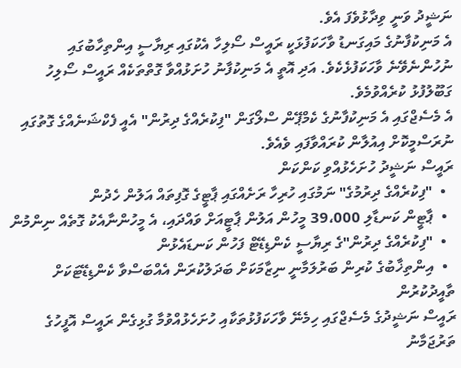ނަޝީދު ވަނީ ވިދާޅުވެފަ އެވެ.
އެ މަނިކުފާނުގެ މައިގަނޑު ވާހަކަފުޅަކީ ރައީސް ސޯލިހާ އެކުގައި ރިޔާސީ އިންތިހާބުގައި ނުހުންނެވޭނެ ވާހަކަފުޅެކެވެ. އަދި އޮތީ އެ މަނިކުފާނު ހުށަޅުއްވާ ގޮތްތަކެއް ރައީސް ސޯލިހު ގަބޫލުފުޅު ކުރެއްވުމެވެ.
އެ މެސެޖްގައި އެ މަނިކުފާނުގެ ކެމްޕޭން ސްލޯގަން "ފިކުރެއްގެ ދިރުން" އެއީ ފެކްޝަނެއްގެ ގޮތުގައި ނުރަސްމީކޮށް އިއުލާން ކުރައްވާފައި ވެއެވެ.
ރައީސް ނަޝީދު ހުށަހެޅުއްވި ކަންކަން
  •  "ފިކުރެއްގެ ދިރުމުގެ" ނަމުގައި ހުރިހާ ރަށެއްގައި ޕާޓީގެ ގޮފިތައް އަލުން ހެދުން
  •  ޕާޓީން ކަނޑާލި 39،000 މީހުން އަލުން ޕާޓީއަށް ވައްދައި، އެ މީހުންނާއެކު ގޮތެއް ނިންމުން
  •  "ފިކުރެއްގެ ދިރުން"ގެ ރިޔާސީ ކެންޑިޑޭޓް ފަހުން ކަނޑައެޅުން
  •  އިންތިޚާބުގެ ކުރިން ބަރުލަމާނީ ނިޒާމަކަށް ބަދަލުކުރަން އެއްބަސްވާ ކެންޑިޑޭޓަކަށް ތާއީދުކުރުން
ރައީސް ނަޝީދުގެ މެސެޖްގައި ހިމެނޭ ވާހަކަފުޅުތަކާއި ހުށަހެޅުއްވުމާ ގުޅިގެން ރައީސް އޮފީހުގެ ތަރުޖަމާނު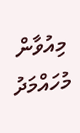މިއުވާން މުހައްމަދު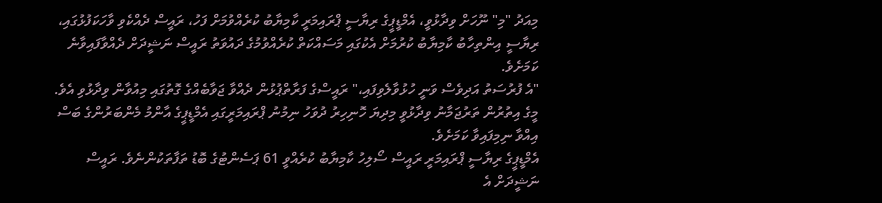މިއަދު "މި" ނޫހަށް ވިދާޅުވީ، އެމްޑީޕީގެ ރިޔާސީ ޕްރައިމަރީ ކާމިޔާބު ކުރެއްވުމަށް ފަހު، ރައީސް ދެއްކެވި ވާހަކަފުޅުގައި، ރިޔާސީ އިންތިހާބު ކާމިޔާބު ކުރުމަށް އެކުގައި މަސައްކަތް ކުރެއްވުމުގެ ދައުވަތު ރައީސް ނަޝީދަށް ދެއްވާފައިވާނެ ކަމަށެވެ.
"އެ ފުރުސަތު އަދިވެސް ވަނީ ހުޅުވާލެވިފައި،" ރައީސްގެ ފަރާތްޕުޅުން ދެއްވާ ޖަވާބެއްގެ ގޮތުގައި މިއުވާން ވިދާޅުވި އެވެ.
މީގެ އިތުރުން ތަރުޖަމާނު ވިދާޅުވީ މިދިޔަ ހޮނިހިރު ދުވަހު ނިމުނު ޕްރައިމަރީގައި އެމްޑީޕީގެ އާންމު މެންބަރުންގެ ބަސް އިއްވާ ނިމިފައިވާ ކަމަށެވެ.
އެމްޑީޕީގެ ރިޔާސީ ޕްރައިމަރީ ރައީސް ސޯލިހު ކާމިޔާބު ކުރެއްވީ 61 ޕަސެންޓުގެ ބޮޑު ތަފާތަކުންނެވެ. ރައީސް ނަޝީދަށް އެ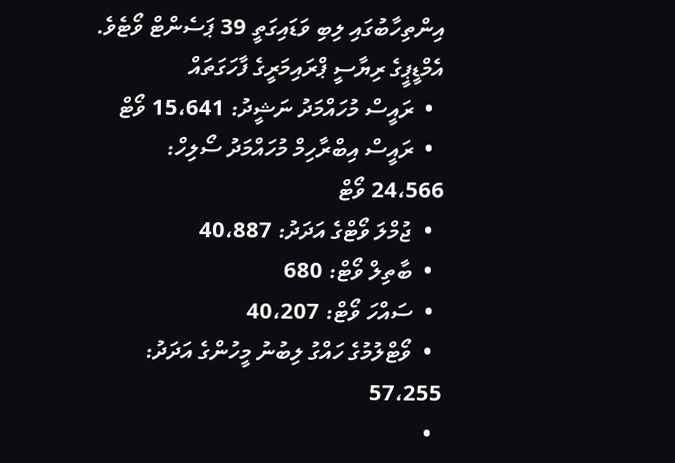އިންތިހާބުގައި ލިބި ވަޑައިގަތީ 39 ޕަސެންޓް ވޯޓެވެ.
އެމްޑީޕީގެ ރިޔާސީ ޕްރައިމަރީގެ ފާހަގަތައް
  •  ރައީސް މުހައްމަދު ނަޝީދު: 15،641 ވޯޓް
  •  ރައީސް އިބްރާހިމް މުހައްމަދު ސޯލިހް: 24،566 ވޯޓް
  •  ޖުމްލަ ވޯޓްގެ އަދަދު: 40،887
  •  ބާތިލް ވޯޓް: 680
  •  ސައްހަ ވޯޓް: 40،207
  •  ވޯޓްލުމުގެ ހައްގު ލިބުނު މީހުންގެ އަދަދު: 57،255
  •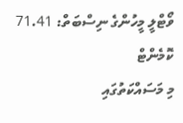ވޯޓްލީ މީހުންގެ ނިސްބަތް: 71.41
ކޮމެންޓް
މި މަސައްކަތުގައި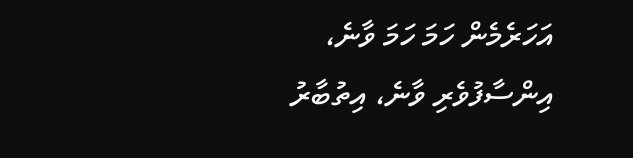އަހަރެމެން ހަމަ ހަމަ ވާނެ، އިންސާފުވެރި ވާނެ، އިތުބާރު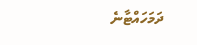ދަމަހައްޓާނެ